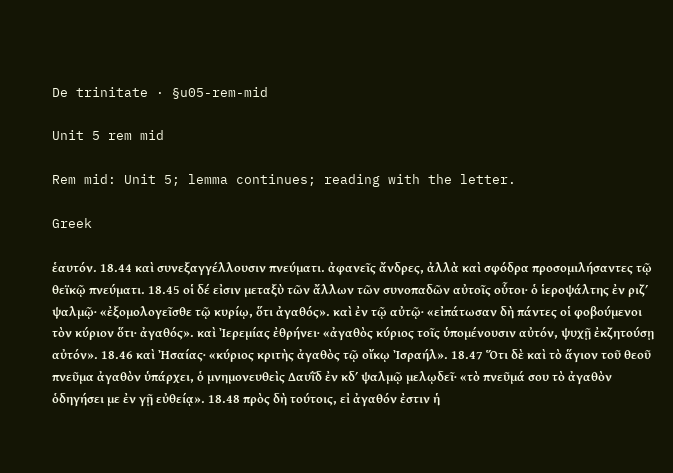De trinitate · §u05-rem-mid

Unit 5 rem mid

Rem mid: Unit 5; lemma continues; reading with the letter.

Greek

ἑαυτόν. 18.44 καὶ συνεξαγγέλλουσιν πνεύματι. ἀφανεῖς ἄνδρες, ἀλλὰ καὶ σφόδρα προσομιλήσαντες τῷ θεϊκῷ πνεύματι. 18.45 οἱ δέ εἰσιν μεταξὺ τῶν ἄλλων τῶν συνοπαδῶν αὐτοῖς οὗτοι· ὁ ἱεροψάλτης ἐν ριζʹ ψαλμῷ· «ἐξομολογεῖσθε τῷ κυρίῳ, ὅτι ἀγαθός». καὶ ἐν τῷ αὐτῷ· «εἰπάτωσαν δὴ πάντες οἱ φοβούμενοι τὸν κύριον ὅτι· ἀγαθός». καὶ Ἰερεμίας ἐθρήνει· «ἀγαθὸς κύριος τοῖς ὑπομένουσιν αὐτόν, ψυχῇ ἐκζητούσῃ αὐτόν». 18.46 καὶ Ἠσαίας· «κύριος κριτὴς ἀγαθὸς τῷ οἴκῳ Ἰσραήλ». 18.47 Ὅτι δὲ καὶ τὸ ἅγιον τοῦ θεοῦ πνεῦμα ἀγαθὸν ὑπάρχει, ὁ μνημονευθεὶς ∆αυῒδ ἐν κδʹ ψαλμῷ μελῳδεῖ· «τὸ πνεῦμά σου τὸ ἀγαθὸν ὁδηγήσει με ἐν γῇ εὐθείᾳ». 18.48 πρὸς δὴ τούτοις, εἰ ἀγαθόν ἐστιν ἡ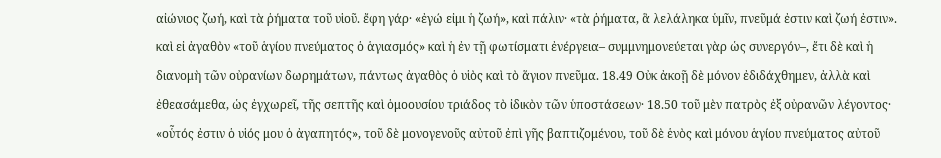αἰώνιος ζωή, καὶ τὰ ῥήματα τοῦ υἱοῦ. ἔφη γάρ· «ἐγώ εἰμι ἡ ζωή», καὶ πάλιν· «τὰ ῥήματα, ἃ λελάληκα ὑμῖν, πνεῦμά ἐστιν καὶ ζωή ἐστιν». καὶ εἰ ἀγαθὸν «τοῦ ἁγίου πνεύματος ὁ ἁγιασμός» καὶ ἡ ἐν τῇ φωτίσματι ἐνέργεια– συμμνημονεύεται γὰρ ὡς συνεργόν–, ἔτι δὲ καὶ ἡ διανομὴ τῶν οὐρανίων δωρημάτων, πάντως ἀγαθὸς ὁ υἱὸς καὶ τὸ ἅγιον πνεῦμα. 18.49 Οὐκ ἀκοῇ δὲ μόνον ἐδιδάχθημεν, ἀλλὰ καὶ ἐθεασάμεθα, ὡς ἐγχωρεῖ, τῆς σεπτῆς καὶ ὁμοουσίου τριάδος τὸ ἰδικὸν τῶν ὑποστάσεων· 18.50 τοῦ μὲν πατρὸς ἐξ οὐρανῶν λέγοντος· «οὗτός ἐστιν ὁ υἱός μου ὁ ἀγαπητός», τοῦ δὲ μονογενοῦς αὐτοῦ ἐπὶ γῆς βαπτιζομένου, τοῦ δὲ ἑνὸς καὶ μόνου ἁγίου πνεύματος αὐτοῦ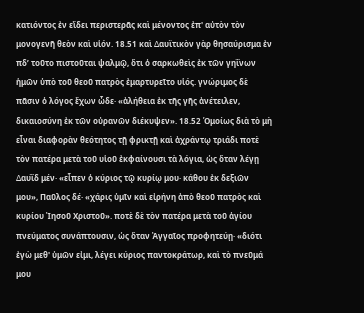κατιόντος ἐν εἴδει περιστερᾶς καὶ μένοντος ἐπ' αὐτὸν τὸν μονογενῆ θεὸν καὶ υἱόν. 18.51 καὶ ∆αυϊτικὸν γὰρ θησαύρισμα ἐν πδʹ τοῦτο πιστοῦται ψαλμῷ, ὅτι ὁ σαρκωθεὶς ἐκ τῶν γηΐνων ἡμῶν ὑπὸ τοῦ θεοῦ πατρὸς ἐμαρτυρεῖτο υἱός. γνώριμος δὲ πᾶσιν ὁ λόγος ἔχων ὧδε· «ἀλήθεια ἐκ τῆς γῆς ἀνέτειλεν, δικαιοσύνη ἐκ τῶν οὐρανῶν διέκυψεν». 18.52 Ὁμοίως διὰ τὸ μὴ εἶναι διαφορὰν θεότητος τῇ φρικτῇ καὶ ἀχράντῳ τριάδι ποτὲ τὸν πατέρα μετὰ τοῦ υἱοῦ ἐκφαίνουσι τὰ λόγια, ὡς ὅταν λέγῃ ∆αυῒδ μέν· «εἶπεν ὁ κύριος τῷ κυρίῳ μου· κάθου ἐκ δεξιῶν μου», Παῦλος δέ· «χάρις ὑμῖν καὶ εἰρήνη ἀπὸ θεοῦ πατρὸς καὶ κυρίου Ἰησοῦ Χριστοῦ». ποτὲ δὲ τὸν πατέρα μετὰ τοῦ ἁγίου πνεύματος συνάπτουσιν, ὡς ὅταν Ἀγγαῖος προφητεύῃ· «διότι ἐγὼ μεθ' ὑμῶν εἰμι, λέγει κύριος παντοκράτωρ, καὶ τὸ πνεῦμά μου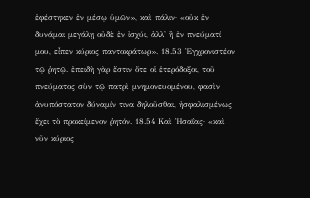ἐφέστηκεν ἐν μέσῳ ὑμῶν», καὶ πάλιν· «οὐκ ἐν δυνάμαι μεγάλῃ οὐδὲ ἐν ἰσχύι, ἀλλ' ἢ ἐν πνεύματί μου, εἶπεν κύριος παντοκράτωρ». 18.53 Ἐγχρονιστέον τῷ ῥητῷ. ἐπειδὴ γὰρ ἔστιν ὅτε οἱ ἑτερόδοξοι, τοῦ πνεύματος σὺν τῷ πατρὶ μνημονευομένου, φασὶν ἀνυπόστατον δύναμίν τινα δηλοῦσθαι, ἠσφαλισμένως ἔχει τὸ προκείμενον ῥητόν. 18.54 Καὶ Ἠσαΐας· «καὶ νῦν κύριος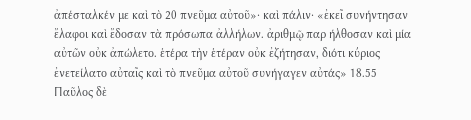ἀπέσταλκέν με καὶ τὸ 20 πνεῦμα αὐτοῦ»· καὶ πάλιν· «ἐκεῖ συνήντησαν ἔλαφοι καὶ ἔδοσαν τὰ πρόσωπα ἀλλήλων. ἀριθμῷ παρ ήλθοσαν καὶ μία αὐτῶν οὐκ ἀπώλετο. ἑτέρα τὴν ἑτέραν οὐκ ἐζήτησαν, διότι κύριος ἐνετείλατο αὐταῖς καὶ τὸ πνεῦμα αὐτοῦ συνήγαγεν αὐτάς» 18.55 Παῦλος δὲ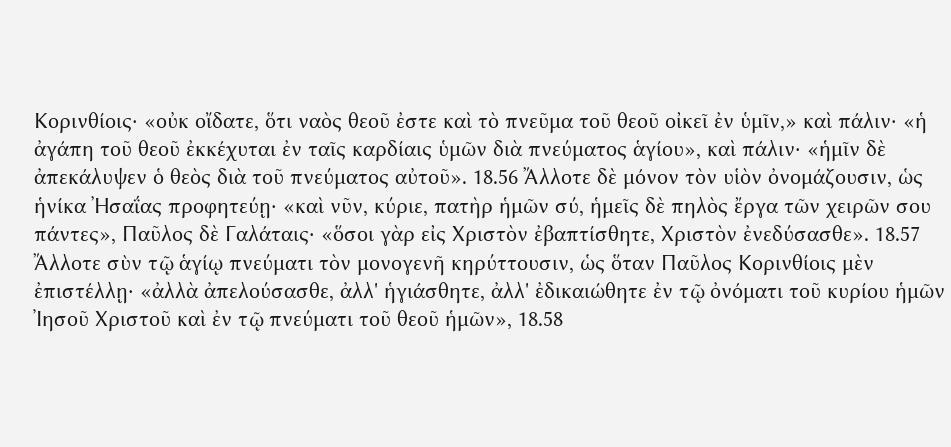Κορινθίοις· «οὐκ οἴδατε, ὅτι ναὸς θεοῦ ἐστε καὶ τὸ πνεῦμα τοῦ θεοῦ οἰκεῖ ἐν ὑμῖν,» καὶ πάλιν· «ἡ ἀγάπη τοῦ θεοῦ ἐκκέχυται ἐν ταῖς καρδίαις ὑμῶν διὰ πνεύματος ἁγίου», καὶ πάλιν· «ἡμῖν δὲ ἀπεκάλυψεν ὁ θεὸς διὰ τοῦ πνεύματος αὐτοῦ». 18.56 Ἄλλοτε δὲ μόνον τὸν υἱὸν ὀνομάζουσιν, ὡς ἡνίκα Ἠσαΐας προφητεύῃ· «καὶ νῦν, κύριε, πατὴρ ἡμῶν σύ, ἡμεῖς δὲ πηλὸς ἔργα τῶν χειρῶν σου πάντες», Παῦλος δὲ Γαλάταις· «ὅσοι γὰρ εἰς Χριστὸν ἐβαπτίσθητε, Χριστὸν ἐνεδύσασθε». 18.57 Ἄλλοτε σὺν τῷ ἁγίῳ πνεύματι τὸν μονογενῆ κηρύττουσιν, ὡς ὅταν Παῦλος Κορινθίοις μὲν ἐπιστέλλῃ· «ἀλλὰ ἀπελούσασθε, ἀλλ' ἡγιάσθητε, ἀλλ' ἐδικαιώθητε ἐν τῷ ὀνόματι τοῦ κυρίου ἡμῶν Ἰησοῦ Χριστοῦ καὶ ἐν τῷ πνεύματι τοῦ θεοῦ ἡμῶν», 18.58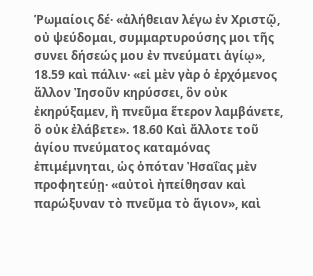Ῥωμαίοις δέ· «ἀλήθειαν λέγω ἐν Χριστῷ, οὐ ψεύδομαι, συμμαρτυρούσης μοι τῆς συνει δήσεώς μου ἐν πνεύματι ἁγίῳ», 18.59 καὶ πάλιν· «εἰ μὲν γὰρ ὁ ἐρχόμενος ἄλλον Ἰησοῦν κηρύσσει, ὃν οὐκ ἐκηρύξαμεν, ἢ πνεῦμα ἕτερον λαμβάνετε, ὃ οὐκ ἐλάβετε». 18.60 Καὶ ἄλλοτε τοῦ ἁγίου πνεύματος καταμόνας ἐπιμέμνηται, ὡς ὁπόταν Ἠσαΐας μὲν προφητεύῃ· «αὐτοὶ ἠπείθησαν καὶ παρώξυναν τὸ πνεῦμα τὸ ἅγιον», καὶ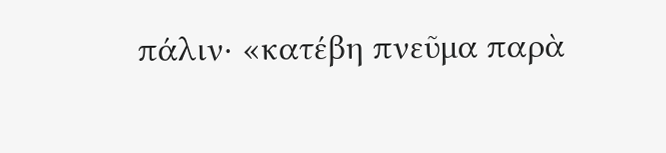πάλιν· «κατέβη πνεῦμα παρὰ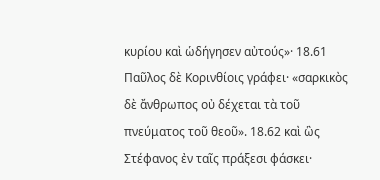κυρίου καὶ ὡδήγησεν αὐτούς»· 18.61 Παῦλος δὲ Κορινθίοις γράφει· «σαρκικὸς δὲ ἄνθρωπος οὐ δέχεται τὰ τοῦ πνεύματος τοῦ θεοῦ». 18.62 καὶ ὣς Στέφανος ἐν ταῖς πράξεσι φάσκει·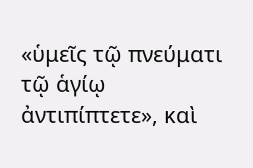«ὑμεῖς τῷ πνεύματι τῷ ἁγίῳ ἀντιπίπτετε», καὶ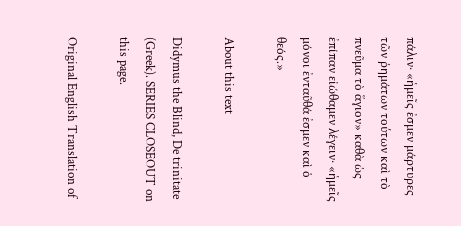πάλιν· «ἡμεῖς ἐσμεν μάρτυρες τῶν ῥημάτων τούτων καὶ τὸ πνεῦμα τὸ ἅγιον» καθὰ ὡς ἐπίπαν εἰώθαμεν λέγειν· «ἡμεῖς μόνοι ἐνταῦθά ἐσμεν καὶ ὁ θεός.»

About this text

Didymus the Blind, De trinitate (Greek). SERIES CLOSEOUT on this page.

Original English Translation of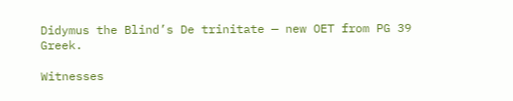Didymus the Blind’s De trinitate — new OET from PG 39 Greek.

Witnesses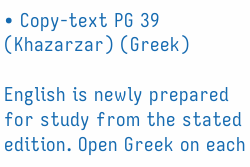• Copy-text PG 39 (Khazarzar) (Greek)

English is newly prepared for study from the stated edition. Open Greek on each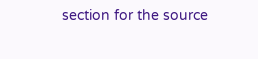section for the source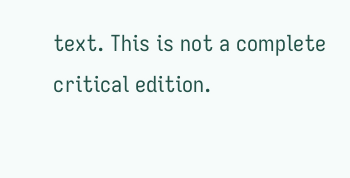text. This is not a complete critical edition.